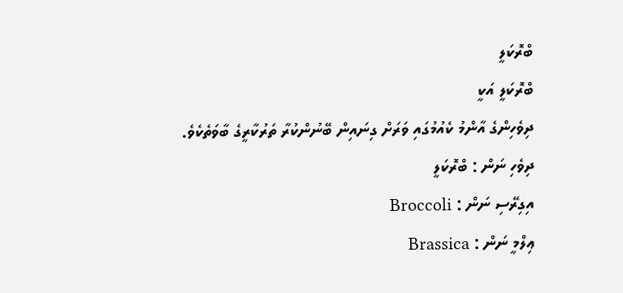ބްރޮކަލީ
ބްރޮކަލީ އަކީ
ދިވެހިންގެ އާންމު ކެއުމުގައި ވަރަށް ގިނައިން ބޭނުންކުރާ ތަރުކާރީގެ ބާވަތެކެވެ.
ދިވެހި ނަން : ބްރޮކަލީ
އިގިރޭސި ނަން : Broccoli
ޢިލްމީ ނަން : Brassica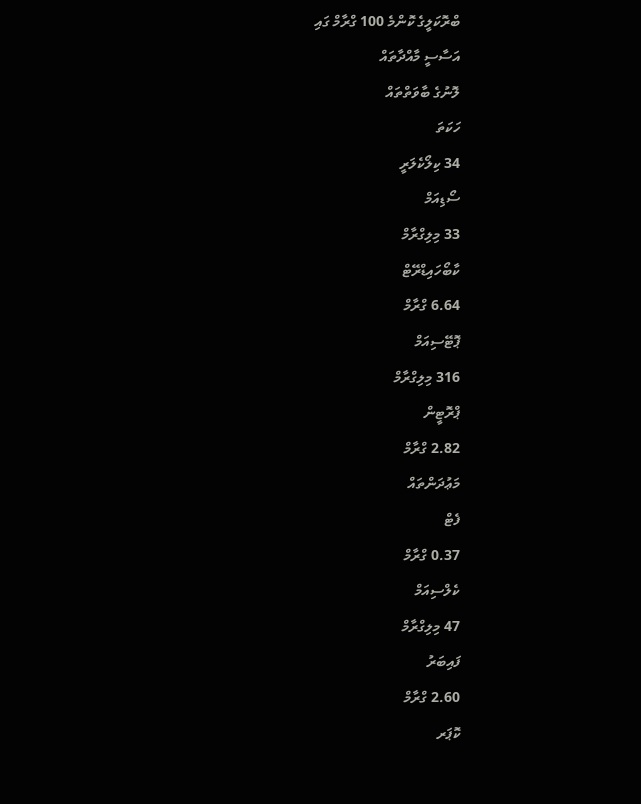ބްރޮކަލީގެ ކޮންމެ 100 ގްރާމް ގައި
އަސާސީ މާއްދާތައް
ލޮނުގެ ބާވަތްތައް
ހަކަތަ
34 ކިލޯކެލަރީ
ސޯޑިއަމް
33 މިލިގްރާމް
ކާބޯހައިޑްރޭޓް
6.64 ގްރާމް
ޕޮޓޭސިއަމް
316 މިލިގްރާމް
ޕްރޮޓީން
2.82 ގްރާމް
މަޢުދަންތައް
ފެޓް
0.37 ގްރާމް
ކެލްސިއަމް
47 މިލިގްރާމް
ފައިބަރު
2.60 ގްރާމް
ކޮޕަރ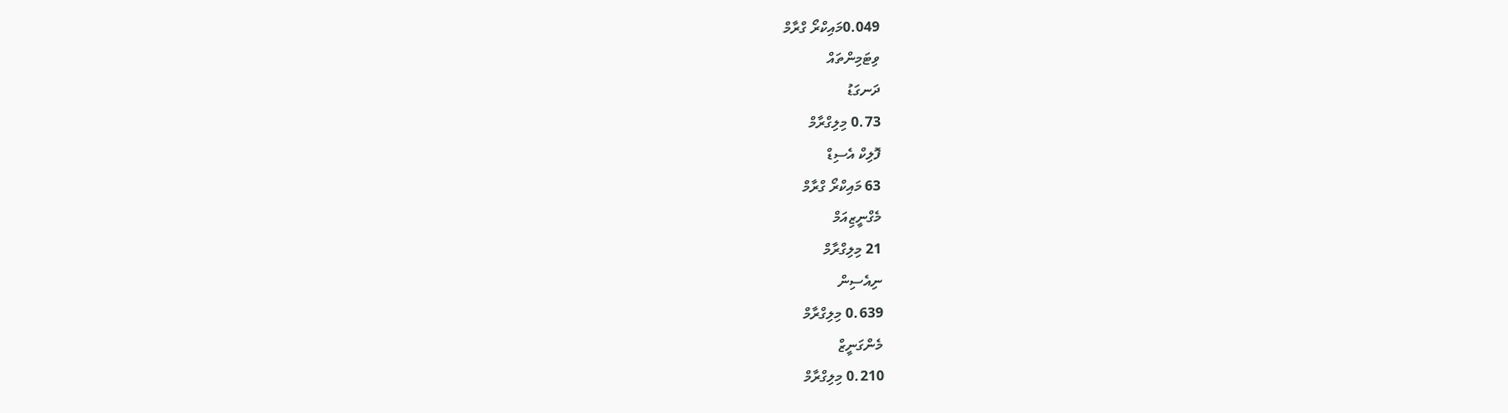0.049މައިކްރޯ ގްރާމް
ވިޓަމިންތައް
ދަނގަޑު
0.73 މިލިގްރާމް
ފޮލިކް އެސިޑް
63 މައިކްރޯ ގްރާމް
މެގްނީޒިއަމް
21 މިލިގްރާމް
ނިއެސިން
0.639 މިލިގްރާމް
މެންގަނީޒް
0.210 މިލިގްރާމް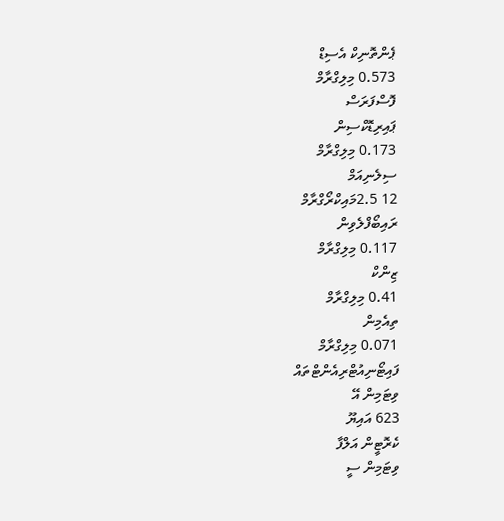ޕެންތޮނިކް އެސިޑް
0.573 މިލިގްރާމް
ފޮސްފަރަސް
ޕައިރިޑޮކްސިން
0.173 މިލިގްރާމް
ސިލެނިއަމް
12 2.5މައިކްރޯގްރާމް
ރައިބޯފްލެވިން
0.117 މިލިގްރާމް
ޒިންކް
0.41 މިލިގްރާމް
ތިއެމިން
0.071 މިލިގްރާމް
ފައިޓޯނިއުޓްރިއެންޓްތައް
ވިޓަމިން އޭ
623 އައިޔޫ
ކެރޮޓީން އަލްފާ
ވިޓަމިން ސީ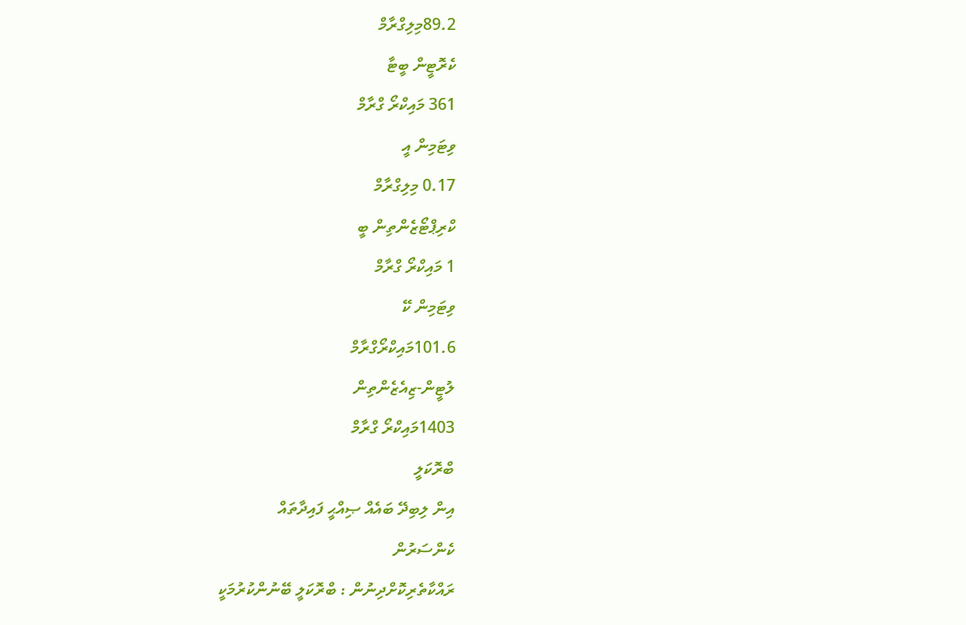89.2މިލިގްރާމް
ކެރޮޓީން ބީޓާ
361 މައިކްރޯ ގްރާމް
ވިޓަމިން އީ
0.17 މިލިގްރާމް
ކްރިޕްޓޯޒެންތިން ބީ
1 މައިކްރޯ ގްރާމް
ވިޓަމިން ކޭ
101.6މައިކްރޯގްރާމް
ލުޓީން-ޒިއެޒެންތިން
1403މައިކްރޯ ގްރާމް
ބްރޮކަލީ
އިން ލިބިދޭ ބައެއް ޞިއްޙީ ފައިދާތައް
ކެންސަރުން
ރައްކާތެރިކޮށްދިނުން : ބްރޮކަލީ ބޭނުންކުރުމަކީ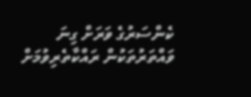ކެންސަރުގެ ވަރަށް ގިނަ ވައްތަރުތަކުން ރައްކާތެރިވުމަށް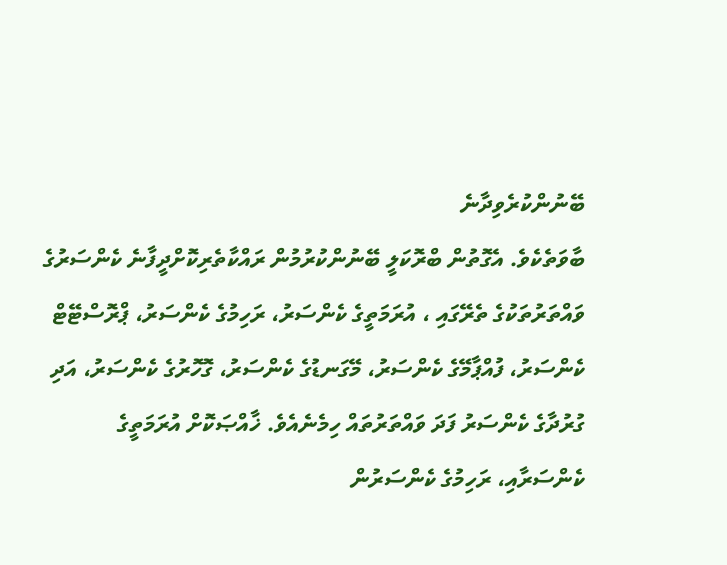ބޭނުންކުރެވިދާނެ
ބާވަތެކެވެ. އެގޮތުން ބްރޮކަލީ ބޭނުންކުރުމުން ރައްކާތެރިކޮށްދީފާނެ ކެންސަރުގެ
ވައްތަރުތަކުގެ ތެރޭގައި ، އުރަމަތީގެ ކެންސަރު، ރަހިމުގެ ކެންސަރު، ޕްރޮސްޓޭޓް
ކެންސަރު، ފުއްޕާމޭގެ ކެންސަރު، މޭގަނޑުގެ ކެންސަރު، ގޮހޮރުގެ ކެންސަރު، އަދި
ގުރުދާގެ ކެންސަރު ފަދަ ވައްތަރުތައް ހިމެނެއެވެ. ޚާއްޞަކޮށް އުރަމަތީގެ
ކެންސަރާއި، ރަހިމުގެ ކެންސަރުން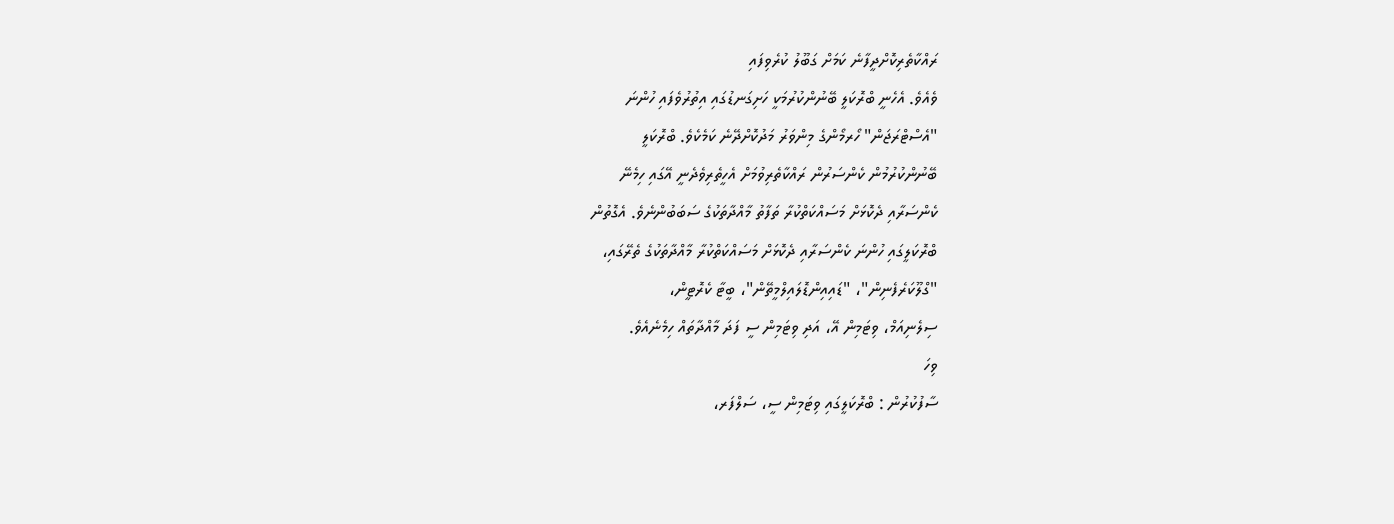ރައްކާތެރިކޮށްދީފާނެ ކަމަށް ގަބޫލު ކުރެވިފައި
ވެއެވެ. އެހެނީ ބްރޮކަލީ ބޭނުންކުރުމަކީ ހަށިގަނޑުގައި އިތުރުވެފައި ހުންނަ
"އެސްޓްރަޖަން" ހޯރމޯންގެ މިންވަރު މަދުކޮށްދޭނެ ކަމެކެވެ. ބްރޮކަލީ
ބޭނުންކުރުމުން ކެންސަރުން ރައްކާތެރިވުމަށް އެހީތެރިވެދެނީ އޭގައި ހިމެނޭ
ކެންސަރާއި ދެކޮޅަށް މަސައްކަތްކުރާ ތަފާތު މާއްދާތަކުގެ ސަބަބުންނެވެ. އެގޮތުން
ބްރޮކަލީގައި ހުންނަ ކެންސަރާއި ދެކޮޅަށް މަސައްކަތްކުރާ މާއްދާތަކުގެ ތެރޭގައި،
"ގްލޫކަރެފެނިން"، "ޑައިއިންޑޮލައިލްމީތޭން"، ބީޓާ ކެރޮޓީން،
ސިލެނިއަމް، ވިޓަމިން އޭ، އަދި ވިޓަމިން ސީ ފަދަ މާއްދާތައް ހިމެނެއެވެ.
ވިހަ
ސާފުކުރުން : ބްރޮކަލީގައި ވިޓަމިން ސީ، ސަލްފަރ،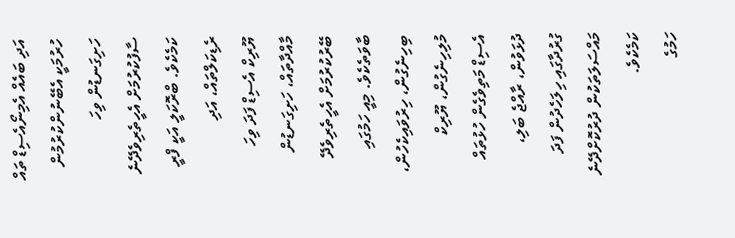އަދި ބައެއް އެމިނޯއެސިޑް ތައް ހުރުމަކީ އެބޭނުންކުރުމުން ހަށިގަނޑުން ވިހަ
ސާފުކުރުމަށް އެހީތެރިވެދޭނެ ކަމެކެވެ. ބްރޮކަލީ އަކީ ފްރީ ރެޑިކަލްތައް، އަދި
ޔޫރިކް އެސިޑް ފަދަ ވިހަ މާއްދާތައް، ހަށިގަނޑުން ބޭރުކުރުމަށް އެހީތެރިވެދޭ
ބާވަތެކެވެ. މިއީ ހަމުގައި ބިހިނެގުން، ހިރުވައިކެހުން، މުލިހިނެގުން، ޔޫރިކް
އެސިޑް މަތިވެގެން ހުޅުތައް ދުޅަވުން، ރާއްޖެ ބަލި، ގުރުދާގައި ހިލަހެދުން ފަދަ
މައްސަލަތަކުން ދުރުކޮށްދޭނެ ކަމެކެވެ.
ހަމުގެ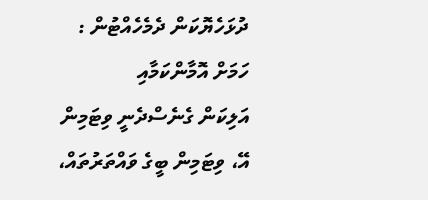ދުޅަހެޔޮކަން ދެމެހެއްޓުން : ހަމަށް އޮމާންކަމާއި
އަލިކަން ގެނެސްދެނީ ވިޓަމިން އޭ، ވިޓަމިން ބީގެ ވައްތަރުތައް،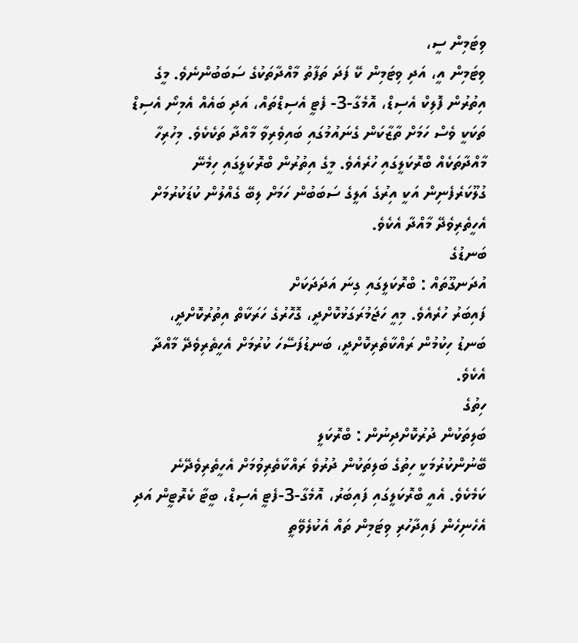ވިޓަމިން ސީ،
ވިޓަމިން އީ، އަދި ވިޓަމިން ކޭ ފަދަ ތަފާތު މާއްދާތަކުގެ ސަބަބުންނެވެ. މީގެ
އިތުރުން ފޮލިކް އެސިޑް، އޮމެގާ-3- ފެޓީ އެސިޑްތައް، އަދި ބައެއް އެމިނޯ އެސިޑް
ތަކަކީ ވެސް ހަމަށް ތާޒާކަން ގެނައުމުގައި ބައިވެރިވާ މާއްދާ ތަކެކެވެ. މިހުރިހާ
މާއްދާތަކެއް ބްރޮކަލީގައި ހުރެއެވެ. މީގެ އިތުރުން ބްރޮކަލީގައި ހިމެނޭ
ގުލޫކަރެފެނިން އަކީ އިރުގެ އަލީގެ ސަބަބުން ހަމަށް ލިބޭ ގެއްލުން ކުޑަކުރުމަށް
އެހީތެރިވެދޭ މާއްދާ އެކެވެ.
ބަނޑުގެ
އުދަނގޫތައް : ބްރޮކަލީގައި ގިނަ އަދަދަކަށް
ފައިބަރު ހުރެއެވެ. މިއީ ހަޖަމުރަގަޅުކޮށްދީ، ގޮހޮރުގެ ހަރަކާތް އިތުރުކޮށްދީ،
ބަނޑު ހިކުމުން ރައްކާތެރިކޮށްދީ، ބަނޑުފަސޭހަ ކުރުމަށް އެހީތެރިވެދޭ މާއްދާ
އެކެވެ.
ހިތުގެ
ބަލިތަކުން ދުރުކޮށްދިނުން : ބްރޮކަލީ
ބޭނުންކުރުމަކީ ހިތުގެ ބަލިތަކުން ދުރުވެ ރައްކާތެރިވުމަށް އެހީތެރިވެދޭނެ
ކަމެކެވެ. އެއީ ބްރޮކަލީގައި ފައިބަރު، އޮމެގާ-3-ފެޓީ އެސިޑް، ބީޓާ ކެރޮޓީން އަދި
އެހެނިހެން ފައިދާހުރި ވިޓަމިން ތައް އެކުލެވޭތީ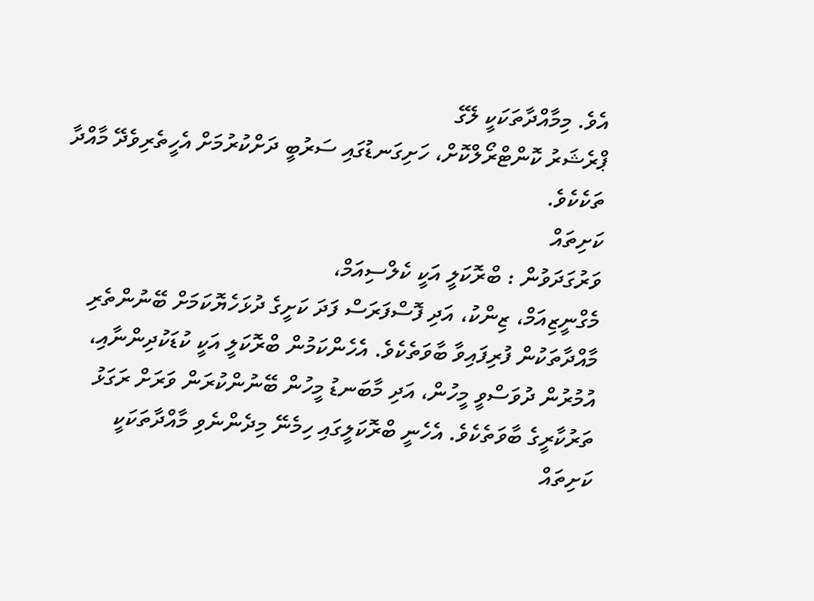އެވެ. މިމާއްދާތަކަކީ ލޭގެ
ޕްރެޝަރު ކޮންޓްރޯލްކޮށް، ހަށިގަނޑުގައި ސަރުބީ ދަށްކުރުމަށް އެހީތެރިވެދޭ މާއްދާ
ތަކެކެވެ.
ކަށިތައް
ވަރުގަދަވުން : ބްރޮކަލީ އަކީ ކެލްސިއަމް،
މެގްނީޒިއަމް، ޒިންކު، އަދި ފޮސްފަރަސް ފަދަ ކަށީގެ ދުޅަހެޔޮކަމަށް ބޭނުންތެރި
މާއްދާތަކުން ފުރިފައިވާ ބާވަތެކެވެ. އެހެންކަމުން ބްރޮކަލީ އަކީ ކުޑަކުދިންނާއި،
އުމުރުން ދުވަސްވީ މީހުން، އަދި މާބަނޑު މީހުން ބޭނުންކުރަން ވަރަށް ރަގަޅު
ތަރުކާރީގެ ބާވަތެކެވެ. އެހެނީ ބްރޮކަލީގައި ހިމެނޭ މިދެންނެވި މާއްދާތަކަކީ
ކަށިތައް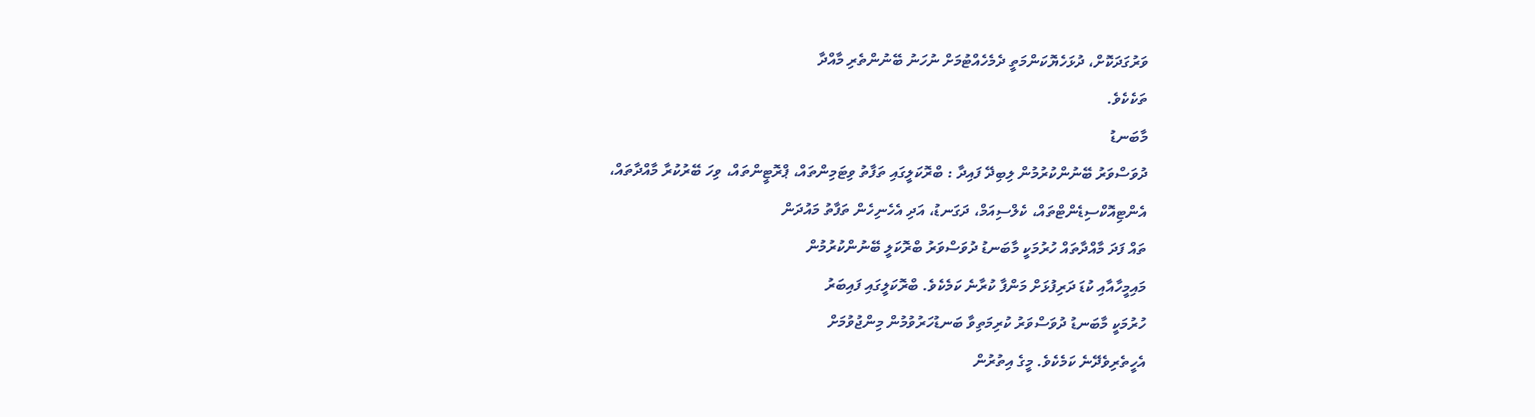ވަރުގަދަކޮށް، ދުޅަހެޔޮކަންމަތީ ދެމެހެއްޓުމަށް ނުހަނު ބޭނުންތެރި މާއްދާ
ތަކެކެވެ.
މާބަނޑު
ދުވަސްވަރު ބޭނުންކުރުމުން ލިބިދޭ ފައިދާ : ބްރޮކަލީގައި ތަފާތު ވިޓަމިންތައް، ޕްރޮޓީންތައް، ވިހަ ބޭރުކުރާ މާއްދާތައް،
އެންޓިއޮކްސިޑެންޓްތައް، ކެލްސިއަމް، ދަގަނޑު، އަދި އެހެނިހެން ތަފާތު މައުދަން
ތައް ފަދަ މާއްދާތައް ހުރުމަކީ މާބަނޑު ދުވަސްވަރު ބްރޮކަލީ ބޭނުންކުރުމުން
މައިމީހާއާއި ކުޑަ ދަރިފުޅަށް މަންފާ ކުރާނެ ކަމެކެވެ. ބްރޮކަލީގައި ފައިބަރު
ހުރުމަކީ މާބަނޑު ދުވަސްވަރު ކުރިމަތިވާ ބަނޑުހަރުވުމުން މިންޖުވުމަށް
އެހީތެރިވެދޭނެ ކަމެކެވެ. މީގެ އިތުރުން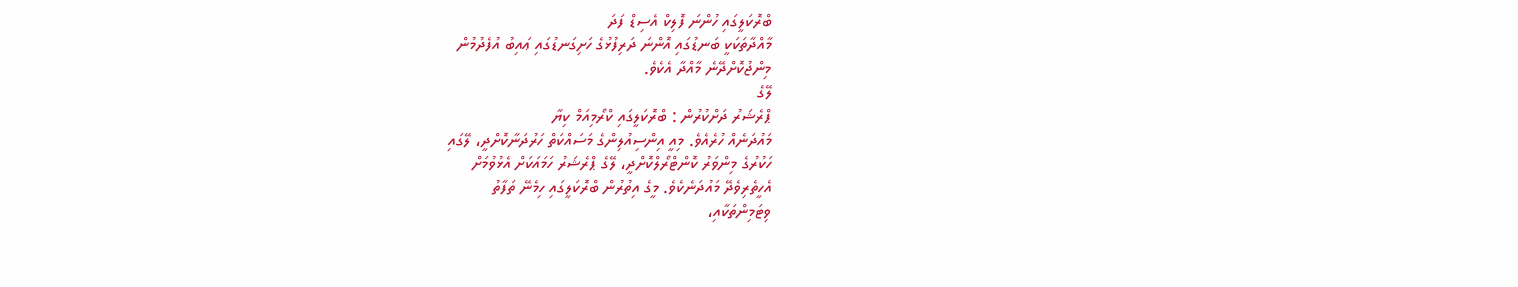ބްރޮކަލީގައި ހުންނަ ފޮލިކް އެސިޑް ފަދަ
މާއްދާތަކަކީ ބަނޑުގައި އޮންނަ ދަރިފުޅުގެ ހަށިގަނޑުގައި ޢައިބު އުފެދުމުން
މިންޖުކޮށްދޭނެ މާއްދާ އެކެވެ.
ލޭގެ
ޕްރެޝަރު ދަށްކުރުން : ބްރޮކަލީގައި ކްރޯމިއަމް ކިޔާ
މައުދަނެއް ހުރެއެވެ. މިއީ އިންސިއުލިންގެ މަސައްކަތް ހަރުދަނާކޮށްދީ، ލޭގައި
ހަކުރުގެ މިންވަރު ކޮންޓްރޯލްކޮށްދީ، ލޭގެ ޕްރެޝަރު ހަމައަކަށް އެޅުވުމަށް
އެހީތެރިވެދޭ މައުދަނެކެވެ. މީގެ އިތުރުން ބްރޮކަލީގައި ހިމެނޭ ތަފާތު
ވިޓަމިންތަކާއި،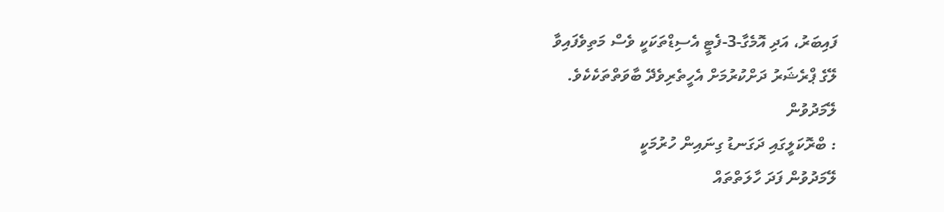ފައިބަރު، އަދި އޮމެގާ-3-ފެޓީ އެސިޑްތަކަކީ ވެސް މަތިވެފައިވާ
ލޭގެ ޕްރެޝަރު ދަށްކުރުމަށް އެހީތެރިވެދޭ ބާވަތްތަކެކެވެ.
ލޭމަދުވުން
: ބްރޮކަލީގައި ދަގަނޑު ގިނައިން ހުރުމަކީ
ލޭމަދުވުން ފަދަ ހާލަތްތައް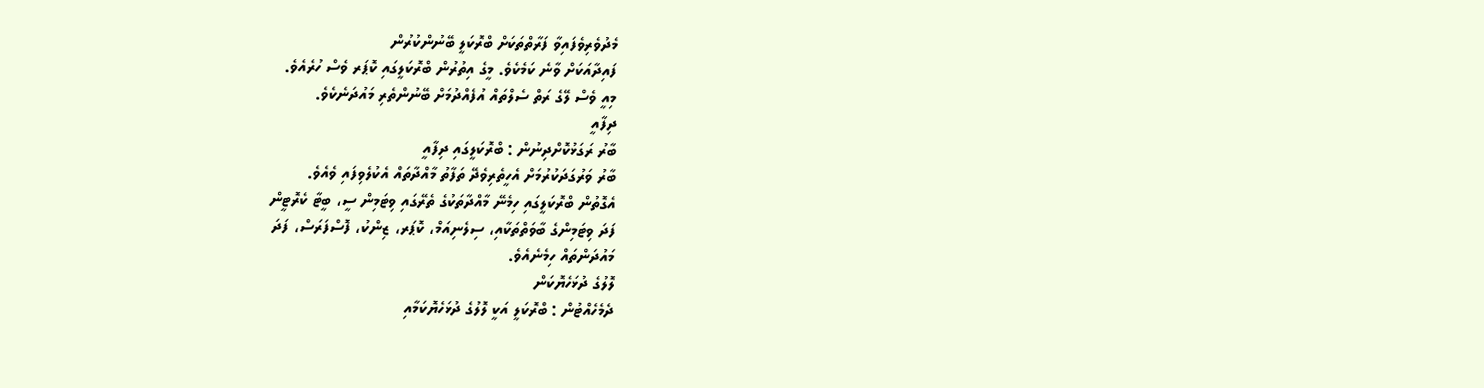މެދުވެރިވެފައިވާ ފަރާތްތަކަށް ބްރޮކަލީ ބޭނުންކުރުން
ފައިދާއަކަށް ވާނެ ކަމެކެވެ. މީގެ އިތުރުން ބްރޮކަލީގައި ކޮޕަރ ވެސް ހުރެއެވެ.
މިއީ ވެސް ލޭގެ ރަތް ސެލްތައް އުފެއްދުމަށް ބޭނުންތެރި މައުދަނެކެވެ.
ދިފާއީ
ބާރު ރަގަޅުކޮށްދިނުން : ބްރޮކަލީގައި ދިފާއީ
ބާރު ވަރުގަދަކުރުމަށް އެހީތެރިވެދޭ ތަފާތު މާއްދާތައް އެކުލެވިފައި ވެއެވެ.
އެގޮތުން ބްރޮކަލީގައި ހިމެނޭ މާއްދާތަކުގެ ތެރޭގައި ވިޓަމިން ސީ، ބީޓާ ކެރޮޓީން
ފަދަ ވިޓަމިންގެ ބާވަތްތަކާއި، ސިލެނިއަމް، ކޮޕަރ، ޒިންކު، ފޮސްފަރަސް، ފަދަ
މައުދަންތައް ހިމެނެއެވެ.
ލޮލުގެ ދުޅަހެޔޮކަން
ދެމެހެއްޓުން : ބްރޮކަލީ އަކީ ލޮލުގެ ދުޅަހެޔޮކަމާއި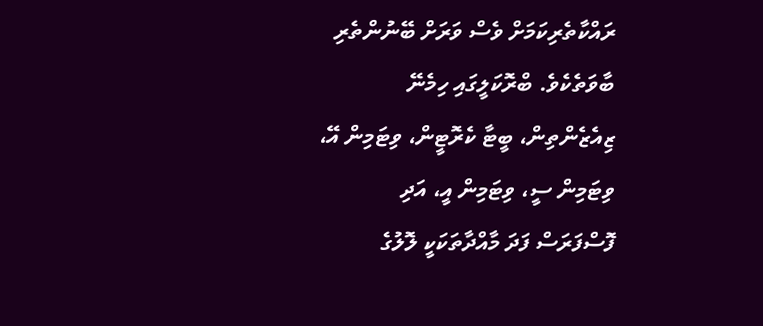ރައްކާތެރިކަމަށް ވެސް ވަރަށް ބޭނުންތެރި ބާވަތެކެވެ. ބްރޮކަލީގައި ހިމެނޭ
ޒިއެޒެންތިން، ބީޓާ ކެރޮޓީން، ވިޓަމިން އޭ، ވިޓަމިން ސީ، ވިޓަމިން އީ، އަދި
ފޮސްފަރަސް ފަދަ މާއްދާތަކަކީ ލޮލުގެ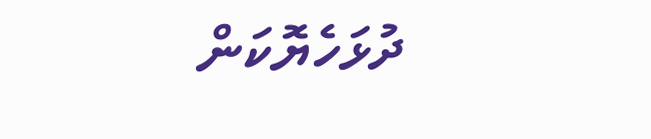ދުޅަހެޔޮކަން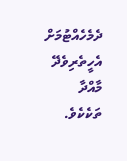ދެމެހެއްޓުމަށް އެހީތެރިވެދޭ
މާއްދާ ތަކެކެވެ.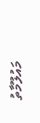މައުލޫމާތު